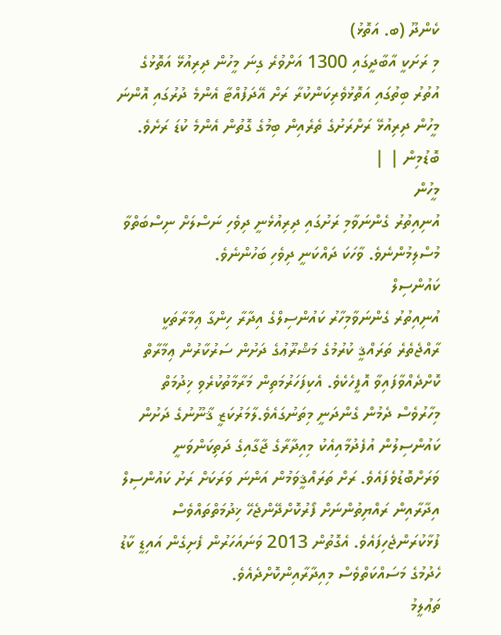ކެންދޫ (ބ. އަތޮޅު)
މި ރަށަކީ އާބާދީގައި 1300 އަށްވުރެ ގިނަ މީހުން ދިރިއުޅޭ އަތޮޅުގެ އުތުރު ބިތުގައި އަތޮޅުވެރިކަންކުރާ ރަށް އޭދަފުއްޓާ އެންމެ ދުރުގައި އޮންނަ މީހުން ދިރިއުޅޭ ރަށްރަށުގެ ތެރެއިން ބިމުގެ ގޮތުން އެންމެ ކުޑަ ރަށެވެ.
ބޮޑުމިން | |
މީހުން
އުނިއިތުރު ގެންނަވާމި ރަށުގައި ދިރިއުޅެނީ ދިވެހި ނަސްލަށް ނިސްބަތްވާ މުސްލިމުންނެވެ. ވާހަކަ ދައްކަނީ ދިވެހި ބަހުންނެވެ.
ކައުންސިލް
އުނިއިތުރު ގެންނަވާމިހާރު ކައުންސިލްގެ އިދާރާ ހިންގާ ޢިމާރާތަކީ ރާއްޖެތެރެ ތަރައްޤީ ކުރުމުގެ މަޝްރޫޢުގެ ދަށުން ސަރުކާރުން ޢިމާރާތް ކޮށްދެއްވާފައިވާ އޮފީހެކެވެ. އެކިފަހަރުމަތިން މަރާމާތުކުރެވި ޚިދުމަތް މިހާރުވެސް ދެމުން ގެންދަނީ މިތަނުގައެވެ.ލާމަރުކަޒީ ޤާނޫނުގެ ދަށުން ކައުންސިލުން އުފެދުމާއިއެކު މިއިދާރާގެ ޖާގާއިގެ ދަތިކަންވަނީ ވަރަށްބޮޑުވެފައެވެ. ރަށް ތަރައްޤީވަމުން އަންނަ ވަރަކަށް ރަށު ކައުންސިލް އިދާރާއިން ރައްޔިތުންނަށް ފޯރުކޮށްދޭންޖެހޭ ޚިދުމަތްތައްވެސް ފުޅާކުރަންޖެހިފައެވެ. އެގޮތުން 2013 ވަނައަހަރުން ފެށިގެން އައިޑީ ކާޑު ހެދުމުގެ މަސައްކަތްވެސް މިއިދާރާއިންކޮށްދެއެވެ.
ތަޢުލީމު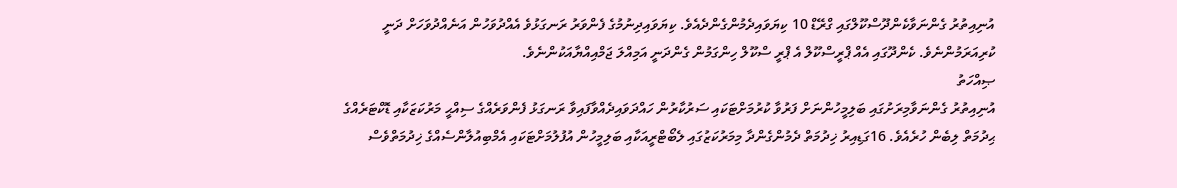އުނިއިތުރު ގެންނަވާކެންދޫސްކޫލްގައި ގްރޭޑް 10 ކިޔަވައިދެމުންގެންދެއެވެ. ކިޔަވައިދިނުމުގެ ފެންވަރު ރަނގަޅުވެ އެއްދުވަހުން އަނެއްދުވަހަށް ދަނީ ކުރިއަރަމުންނެވެ. ކެންދޫގައި އެއް ޕްރީސްކޫލް އެ ޕްރީ ސްކޫލް ހިންގަމުން ގެންދަނީ އަމިއްލަ ޖަމްއިއްޔާއަކުންނެވެ.
ޞިއްހަތު
އުނިއިތުރު ގެންނަވާމިރަށުގައި ބަލިމީހުންނަށް ފަރުވާ ކުރުމަށްޓަކައި ސަރުކާރުން ހައްދަވައިދެއްވާފައިވާ ރަނގަޅު ފެންވަރެއްގެ ސިއްޙީ މަރުކަޒަކާއި ޑޮކްޓަރެއްގެ ޙިދުމަތް ލިބެން ހުރެއެވެ. 16ގަޑިއިރު ޚިދުމަތް ދެމުންގެންދާ މިމަރުކަޒުގައި ލެބޯޓްރީއަކާއި ބަލިމީހުން އުފުލުމަށްޓަކައި އެމްބިއުލާންސެއްގެ ޚިދުމަތްވެސް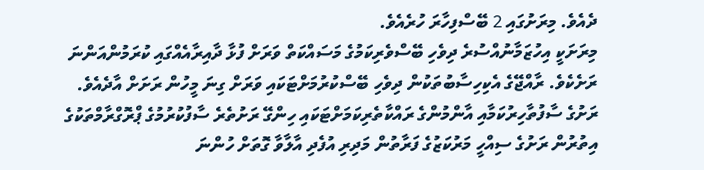ދެއެވެ. މިރަށުގައި 2 ބޭސްފިހާރަ ހުރެއެވެ.
މިރަށަކީ އިހުޒަމާނުއްސުރެ ދިވެހި ބޭސްވެރިކަމުގެ މަސައްކަތް ވަރަށް ފުޅާ ދާއިރާއެއްގައި ކުރަމުންއަންނަ ރަށެކެވެ. ރާއްޖޭގެ އެކިހިސާބުތަކުން ދިވެހި ބޭސްކުރުމަށްޓަކައި ވަރަށް ގިނަ މީހުން ރަށަށް އާދެއެވެ.
ރަށުގެ ސާފުތާހިރުކަމާއި އާންމުންގެ ރައްކާތެރިކަމަށްޓަކައި ހިންގޭ ރަށުތެރެ ސާފުކުރުމުގެ ޕްރޮގްރާމްތަކުގެ އިތުރުން ރަށުގެ ސިއްހީ މަރުކަޒުގެ ފަރާތުން މަދިރި އުފެދި އާލާވާ ގޮތަށް ހުންނަ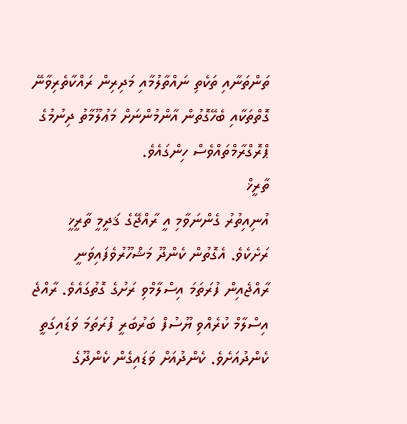ތަންތަނާއި ތަކެތި ނައްތާލުމާއި މަދިރިން ރައްކާތެރިވާނޭ ގޮތްތަކާއި ބެހޭގޮތުން އާންމުންނަށް މަޢުލޫމާތު ދިނުމުގެ ޕްރޮގްރާމްތައްވެސް ހިންގައެވެ.
ތާރީޚް
އުނިއިތުރު ގެންނަވާމި އީ ރާއްޖޭގެ ޤަދީމީ ތާރީޚީ ރަށެކެވެ. އެގޮތުން ކެންދޫ މަޝްހޫރުވެފައިވަނީ ރާއްޖެއިން ފުރަތަމަ އިސްލާމްވި ރަށުގެ ގޮތުގައެވެ. ރާއްޖެ އިސްލާމް ކުރެއްވި ޔޫސުފް ބަރުބަރީ ފުރަތަމަ ވަޑައިގަތީ ކެންދުއަށެވެ. ކެންދުއަށް ވަޑައިގެން ކެންދޫގެ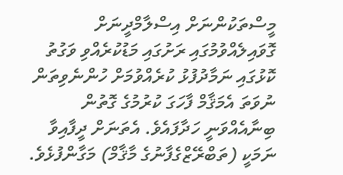މީސްތަކުންނަށް އިސްލާމްދީނަށް ގޮވައިލެއްވުމުގައި ރަށުގައި މަޑުކުރެއްވި ވަގުތު ކޮޅުގައި ނަމާދުފުޅު ކުރެއްވުމަށް ހުންނެވިތަން ނުވަތަ އެމަޤާމް ފާހަގަ ކުރުމުގެ ގޮތުން ބިނާއެއްވަނީ ހަދާފައެވެ. އެތަނަށް ދީފާއިވާ ނަމަކީ (ތަބްރޭޒްގެފާނުގެ މާޤާމް) މަގާންފުޅެވެ.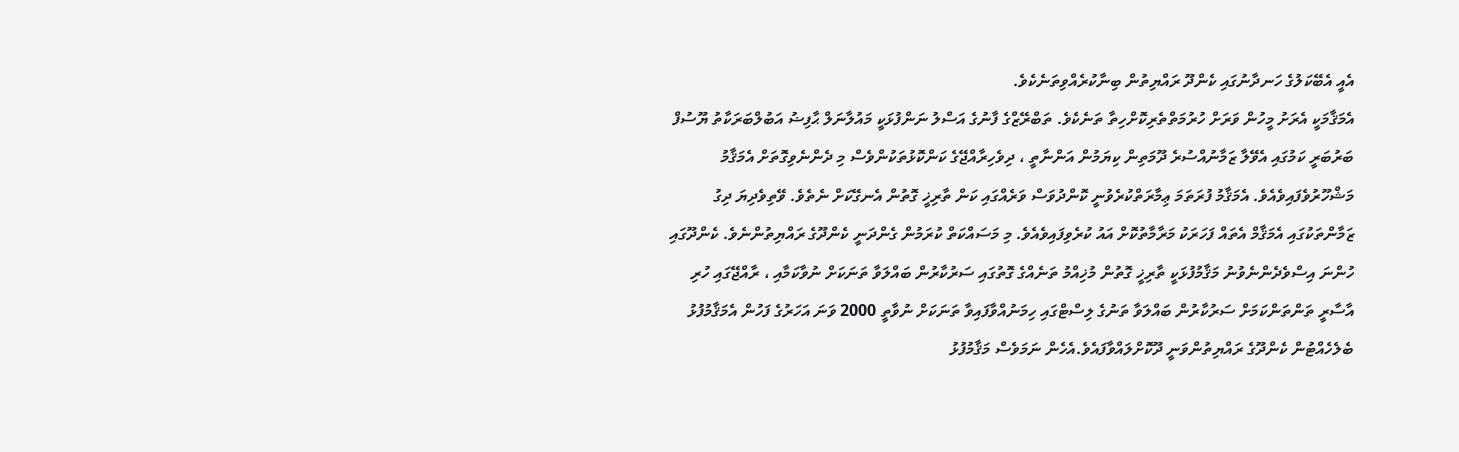އެއީ އެބޭކަލުގެ ހަނދާނުގައި ކެންދޫ ރައްޔިތުން ބިނާކުރެއްވިތަނެކެވެ.
އެމަޤާމަކީ އެރަށު މީހުން ވަރަށް ހުރުމަތްތެރިކޮށްހިތާ ތަނެކެވެ. ތަބްރޭޒްގެ ފާނުގެ އަސްލު ނަންފުޅަކީ މައުލާނަލް ޙާފިޟު އަބުލްބަރަކާތު ޔޫސުފް ބަރުބަރީ ކަމުގައި އެވޭލާ ޒަމާނުއްސުރެ ދޫމަތިން ކިޔަމުން އަންނާތީ ، ދިވެހިރާއްޖޭގެ ކަންކޮޅުތަކުންވެސް މި ދެންނެވިގޮތަށް އެމަޤާމު މަޝްހޫރުވެފައިވެއެވެ. އެމަޤާމު ފުރަތަމަ ޢިމާރަތްކުރެވުނީ ކޮންދުވަސް ވަރެއްގައި ކަން ތާރިޚީ ގޮތުން އެނގޭކަށް ނެތެވެ. ވޭތިވެދިޔަ ދިގު ޒަމާންތަކުގައި އެމަޤާމް އެތައް ފަހަރަކު މަރާމާތުކޮށް އައު ކުރެވިފައިވެއެވެ. މި މަސައްކަތް ކުރަމުން ގެންދަނީ ކެންދޫގެ ރައްޔިތުންނެވެ. ކެންދޫގައި ހުންނަ އިސްވެދެންނެވުނު މަޤާމުފުޅަކީ ތާރިޚީ ގޮތުން މުޚިއްމު ތަނެއްގެ ގޮތުގައި ސަރުކާރުން ބައްލަވާ ތަނަކަށް ނުވާކަމާއި ، ރާއްޖޭގައި ހުރި އާސާރީ ތަންތަންކަމަށް ސަރުކާރުން ބައްލަވާ ތަނުގެ ލިސްޓްގައި ހިމަނުއްވާފައިވާ ތަނަކަށް ނުވާތީ 2000 ވަނަ އަހަރުގެ ފަހުން އެމަޤާމުފުޅު ބެލެހެއްޓުން ކެންދޫގެ ރައްޔިތުންވަނީ ދޫކޮށްލައްވާފައެވެ.އެހެން ނަމަވެސް މަޤާމުފުޅު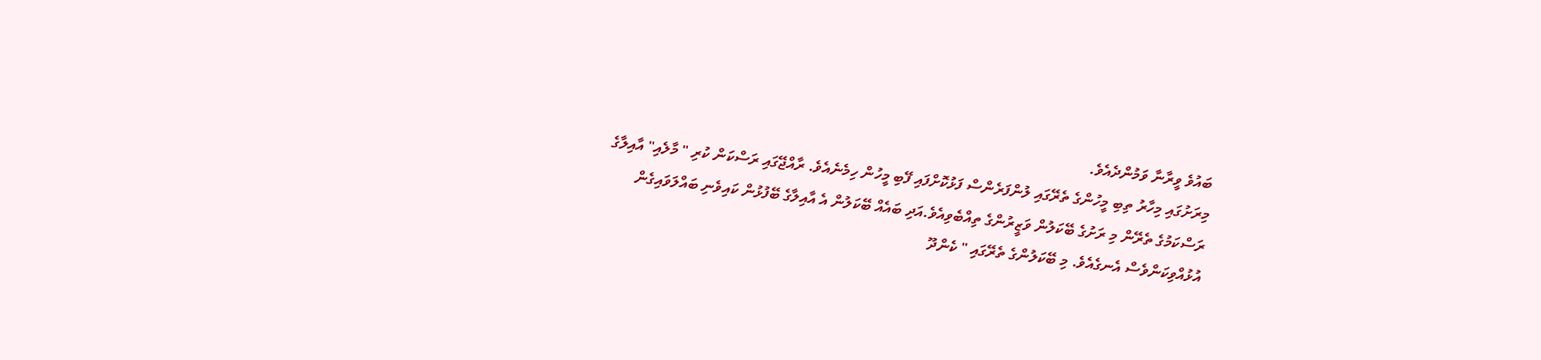ބައުވެ ވީރާނާ ވަމުންދެއެވެ.
މިރަށުގައި މިހާރު ތިބި މީހުންގެ ތެރޭގައި ލުންފަރެންސް ފަޅުކޮށްފައި ފޭބި މީހުން ހިމެނެއެވެ. ރާއްޖޭގައި ރަސްކަން ކުރި " މާލެއި" އާއިލާގެ ރަސްކަމުގެ ތެރޭން މި ރަށުގެ ބޭކަލުން ވަޒީރުންގެ ތިއްބެވިއެވެ.އަދި ބައެއް ބޭކަލުން އެ އާއިލާގެ ބޭފުޅުން ކައިވެނި ބައްލަވައިގެން އުޅުއްވިކަންވެސް އެނގެއެވެ. މި ބޭކަލުންގެ ތެރޭގައި " ކެންދޫ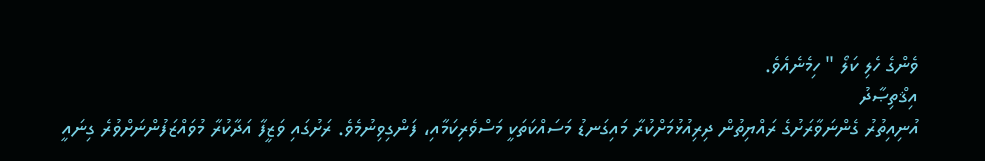ވެންގެ ހެލި ކަލޯ " ހިމެނެއެވެ.
އިޤްތިޞާދު
އުނިއިތުރު ގެންނަވާރަށުގެ ރައްޔިތުން ދިރިއުޅުމަށްކުރާ މައިގަނޑު މަސައްކަތަކީ މަސްވެރިކަމާއި، ފަންގިވިނުމެވެ. ރަށުގައި ވަޒީފާ އަދާކުރާ މުވައްޒަފުންނަށްވުރެ ގިނައީ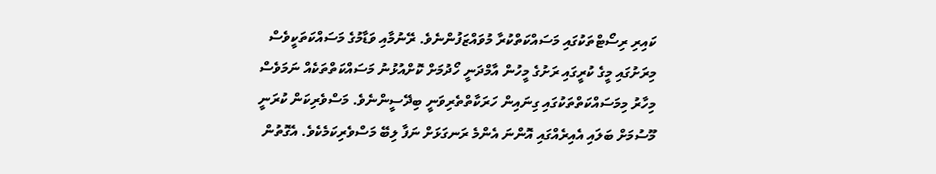ކައިރި ރިސޯޓްތަކުގައި މަސައްކަތްކުރާ މުވައްޒަފުންނެވެ. ރޭނުމާއި ވަޑާމުގެ މަސައްކަތަކީވެސް މިރަށުގައި މީގެ ކުރީގައި ރަށުގެ މީހުން އާމްދަނީ ހޯދުމަށް ކޮށްއުޅުނު މަސައްކަތްތަކެއް ނަމަވެސް މިހާރު މިމަސައްކަތްތަކުގައި ގިނައިން ހަރަކާތްތެރިވަނީ ބިދޭސީންނެވެ. މަސްވެރިކަން ކުރަނީ މޫސުމަށް ބަލައި އެއިރެއްގައި އޮންނަ އެންމެ ރަނގަޅަށް ނަފާ ލިބޭ މަސްވެރިކަމެކެވެ. އެގޮތުން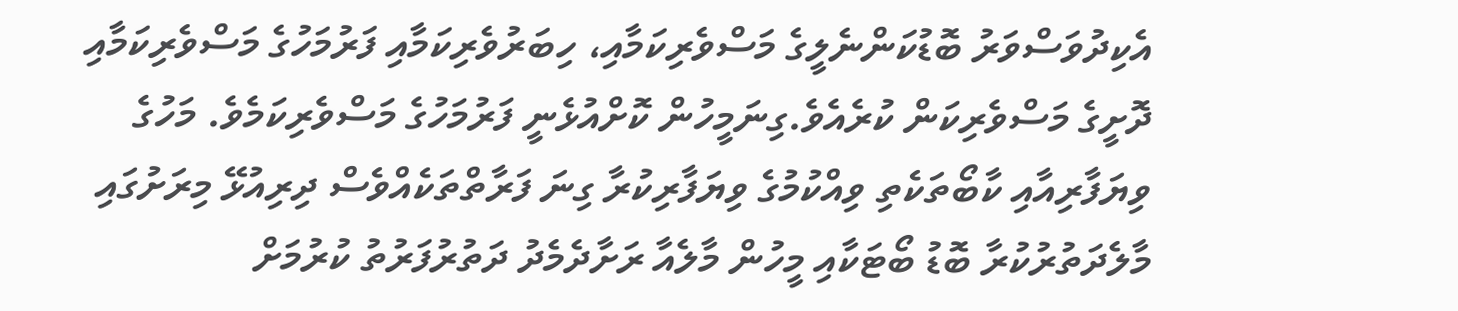އެކިދުވަސްވަރު ބޮޑުކަންނެލީގެ މަސްވެރިކަމާއި، ހިބަރުވެރިކަމާއި ފަރުމަހުގެ މަސްވެރިކަމާއި ދޮށީގެ މަސްވެރިކަން ކުރެއެވެ.ގިނަމީހުން ކޮށްއުޅެނީ ފަރުމަހުގެ މަސްވެރިކަމެވެ. މަހުގެ ވިޔަފާރިއާއި ކާބޯތަކެތި ވިއްކުމުގެ ވިޔަފާރިކުރާ ގިނަ ފަރާތްތަކެއްވެސް ދިރިއުޅޭ މިރަށުގައި މާލެދަތުރުކުރާ ބޮޑު ބޯޓަކާއި މީހުން މާލެއާ ރަށާދެމެދު ދަތުރުފަރުތު ކުރުމަށް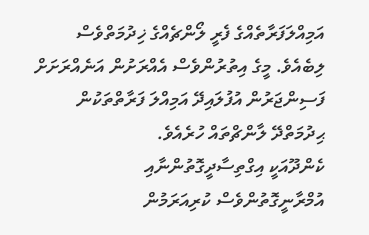އަމިއްލަފަރާތެއްގެ ފެރީ ލޯންޗެއްގެ ޚިދުމަތްވެސް ލިބެއެވެ. މީގެ އިތުރުންވެސް އެއްރަށުން އަނެއްރަށަށް ފަސިންޖަރުން އުފުލައިދޭ އަމިއްލަ ފަރާތްތަކުން ޙިދުމަތްދޭ ލާންޗްތައް ހުރެއެވެ.
ކެންދޫއަކީ އިގްތިސާދީގޮތުންނާއި އުމްރާނީގޮތުންވެސް ކުރިއަރަމުން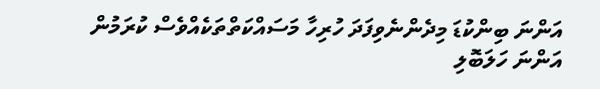އަންނަ ބިންކުޑަ މިދެންނެވިފަދަ ހުރިހާ މަސައްކަތްތަކެއްވެސް ކުރަމުން އަންނަ ހަލަބޮލި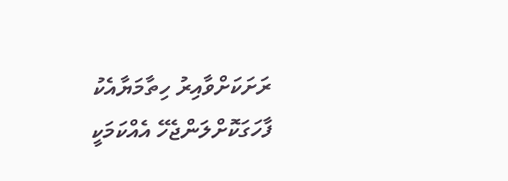ރަށަކަށްވާއިރު ހިތާމަޔާއެކު ފާހަގަކޮށްލަންޖެހޭ އެއްކަމަކީ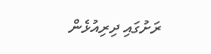ރަށުގައި ދިރިއުޅެން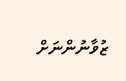ޒުވާނުންނަށް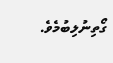ގޯތިނުލިބުމެވެ.